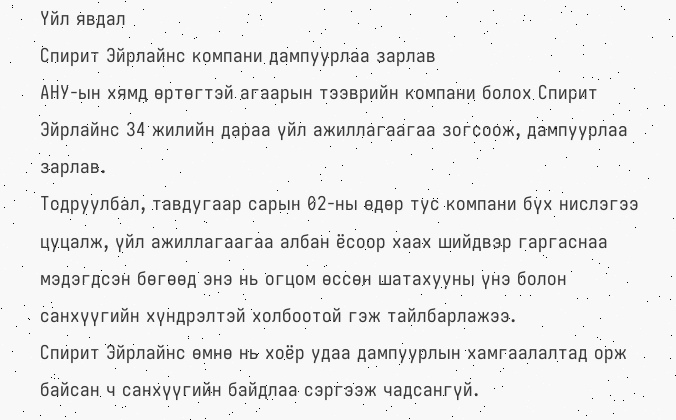Үйл явдал
Спирит Эйрлайнс компани дампуурлаа зарлав
АНУ-ын хямд өртөгтэй агаарын тээврийн компани болох Спирит Эйрлайнс 34 жилийн дараа үйл ажиллагаагаа зогсоож, дампуурлаа зарлав.
Тодруулбал, тавдугаар сарын 02-ны өдөр тус компани бүх нислэгээ цуцалж, үйл ажиллагаагаа албан ёсоор хаах шийдвэр гаргаснаа мэдэгдсэн бөгөөд энэ нь огцом өссөн шатахууны үнэ болон санхүүгийн хүндрэлтэй холбоотой гэж тайлбарлажээ.
Спирит Эйрлайнс өмнө нь хоёр удаа дампуурлын хамгаалалтад орж байсан ч санхүүгийн байдлаа сэргээж чадсангүй.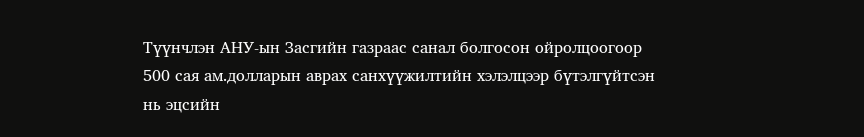Түүнчлэн АНУ-ын Засгийн газраас санал болгосон ойролцоогоор 500 сая ам.долларын аврах санхүүжилтийн хэлэлцээр бүтэлгүйтсэн нь эцсийн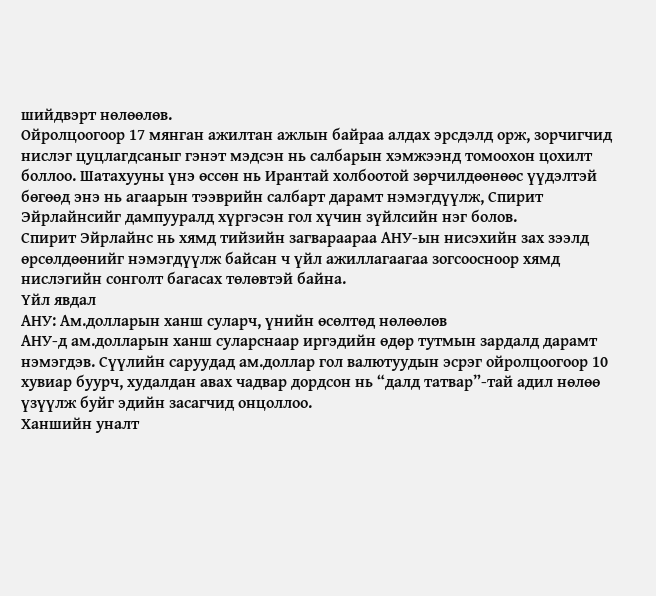шийдвэрт нөлөөлөв.
Ойролцоогоор 17 мянган ажилтан ажлын байраа алдах эрсдэлд орж, зорчигчид нислэг цуцлагдсаныг гэнэт мэдсэн нь салбарын хэмжээнд томоохон цохилт боллоо. Шатахууны үнэ өссөн нь Ирантай холбоотой зөрчилдөөнөөс үүдэлтэй бөгөөд энэ нь агаарын тээврийн салбарт дарамт нэмэгдүүлж, Спирит Эйрлайнсийг дампууралд хүргэсэн гол хүчин зүйлсийн нэг болов.
Спирит Эйрлайнс нь хямд тийзийн загвараараа АНУ-ын нисэхийн зах зээлд өрсөлдөөнийг нэмэгдүүлж байсан ч үйл ажиллагаагаа зогсоосноор хямд нислэгийн сонголт багасах төлөвтэй байна.
Үйл явдал
АНУ: Ам.долларын ханш суларч, үнийн өсөлтөд нөлөөлөв
АНУ-д ам.долларын ханш суларснаар иргэдийн өдөр тутмын зардалд дарамт нэмэгдэв. Сүүлийн саруудад ам.доллар гол валютуудын эсрэг ойролцоогоор 10 хувиар буурч, худалдан авах чадвар дордсон нь “далд татвар”-тай адил нөлөө үзүүлж буйг эдийн засагчид онцоллоо.
Ханшийн уналт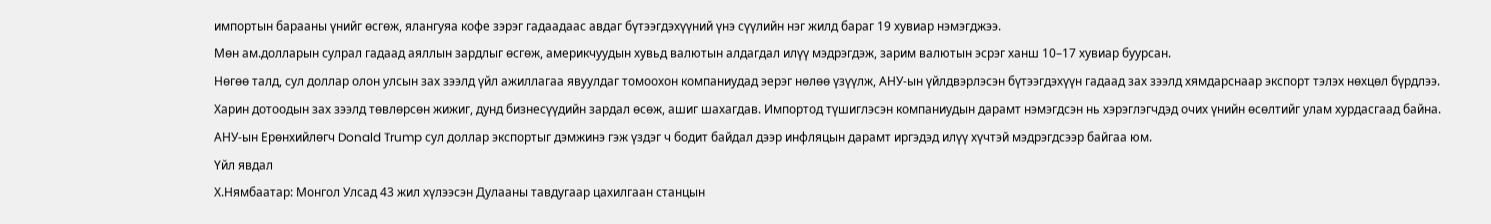импортын барааны үнийг өсгөж, ялангуяа кофе зэрэг гадаадаас авдаг бүтээгдэхүүний үнэ сүүлийн нэг жилд бараг 19 хувиар нэмэгджээ.
Мөн ам.долларын сулрал гадаад аяллын зардлыг өсгөж, америкчуудын хувьд валютын алдагдал илүү мэдрэгдэж, зарим валютын эсрэг ханш 10–17 хувиар буурсан.
Нөгөө талд, сул доллар олон улсын зах зээлд үйл ажиллагаа явуулдаг томоохон компаниудад эерэг нөлөө үзүүлж, АНУ-ын үйлдвэрлэсэн бүтээгдэхүүн гадаад зах зээлд хямдарснаар экспорт тэлэх нөхцөл бүрдлээ.
Харин дотоодын зах зээлд төвлөрсөн жижиг, дунд бизнесүүдийн зардал өсөж, ашиг шахагдав. Импортод түшиглэсэн компаниудын дарамт нэмэгдсэн нь хэрэглэгчдэд очих үнийн өсөлтийг улам хурдасгаад байна.
АНУ-ын Ерөнхийлөгч Donald Trump сул доллар экспортыг дэмжинэ гэж үздэг ч бодит байдал дээр инфляцын дарамт иргэдэд илүү хүчтэй мэдрэгдсээр байгаа юм.
Үйл явдал
Х.Нямбаатар: Монгол Улсад 43 жил хүлээсэн Дулааны тавдугаар цахилгаан станцын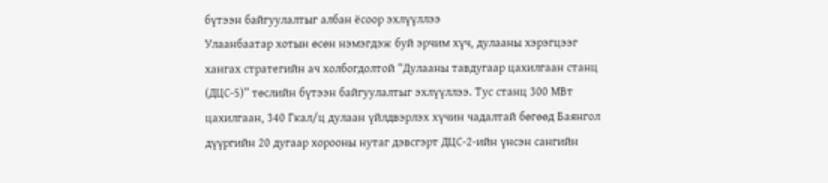бүтээн байгуулалтыг албан ёсоор эхлүүллээ
Улаанбаатар хотын өсөн нэмэгдэж буй эрчим хүч, дулааны хэрэгцээг хангах стратегийн ач холбогдолтой “Дулааны тавдугаар цахилгаан станц (ДЦС-5)” төслийн бүтээн байгуулалтыг эхлүүллээ. Тус станц 300 МВт цахилгаан, 340 Гкал/ц дулаан үйлдвэрлэх хүчин чадалтай бөгөөд Баянгол дүүргийн 20 дугаар хорооны нутаг дэвсгэрт ДЦС-2-ийн үнсэн сангийн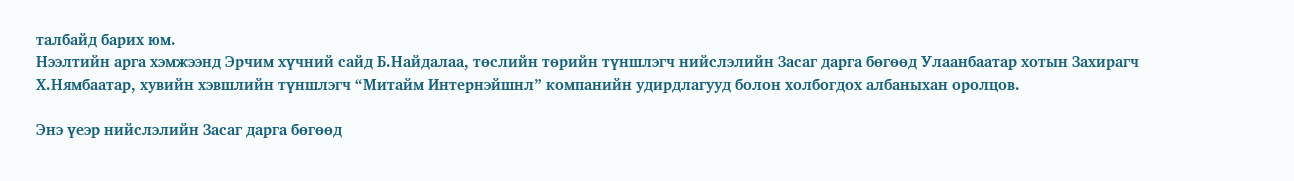талбайд барих юм.
Нээлтийн арга хэмжээнд Эрчим хүчний сайд Б.Найдалаа, төслийн төрийн түншлэгч нийслэлийн Засаг дарга бөгөөд Улаанбаатар хотын Захирагч Х.Нямбаатар, хувийн хэвшлийн түншлэгч “Митайм Интернэйшнл” компанийн удирдлагууд болон холбогдох албаныхан оролцов.

Энэ үеэр нийслэлийн Засаг дарга бөгөөд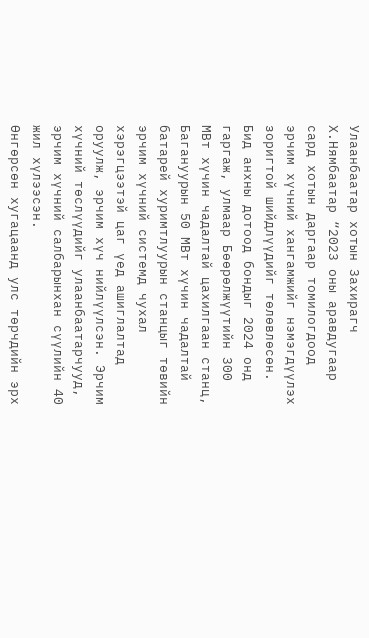Улаанбаатар хотын Захирагч Х.Нямбаатар “2023 оны аравдугаар сард хотын даргаар томилогдоод эрчим хүчний хангамжийг нэмэгдүүлэх зоригтой шийдлүүдийг төлөвлөсөн. Бид анхны дотоод бондыг 2024 онд гаргаж, улмаар Бөөрөлжүүтийн 300 МВт хүчин чадалтай цахилгаан станц, Багануурын 50 МВт хүчин чадалтай батарей хуримтлуурын станцыг төвийн эрчим хүчний системд чухал хэрэгцээтэй цаг үед ашиглалтад оруулж, эрчим хүч нийлүүлсэн. Эрчим хүчний төслүүдийг улаанбаатарчууд, эрчим хүчний салбарынхан сүүлийн 40 жил хүлээсэн.
Өнгөрсөн хугацаанд улс төрчдийн эрх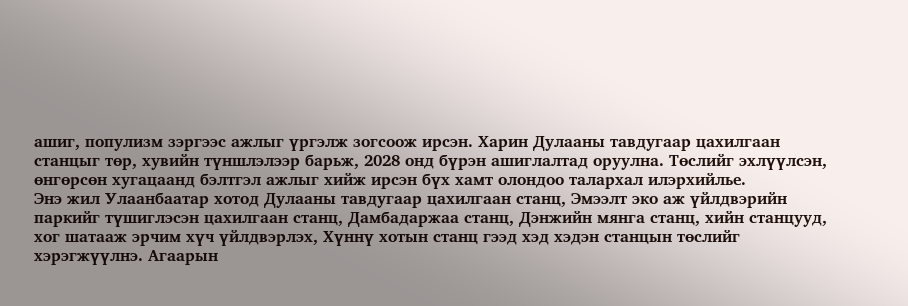ашиг, популизм зэргээс ажлыг үргэлж зогсоож ирсэн. Харин Дулааны тавдугаар цахилгаан станцыг төр, хувийн түншлэлээр барьж, 2028 онд бүрэн ашиглалтад оруулна. Төслийг эхлүүлсэн, өнгөрсөн хугацаанд бэлтгэл ажлыг хийж ирсэн бүх хамт олондоо талархал илэрхийлье.
Энэ жил Улаанбаатар хотод Дулааны тавдугаар цахилгаан станц, Эмээлт эко аж үйлдвэрийн паркийг түшиглэсэн цахилгаан станц, Дамбадаржаа станц, Дэнжийн мянга станц, хийн станцууд, хог шатааж эрчим хүч үйлдвэрлэх, Хүннү хотын станц гээд хэд хэдэн станцын төслийг хэрэгжүүлнэ. Агаарын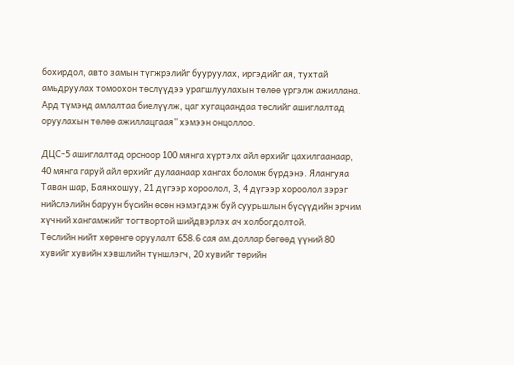бохирдол, авто замын түгжрэлийг бууруулах, иргэдийг ая, тухтай амьдруулах томоохон төслүүдээ урагшлуулахын төлөө үргэлж ажиллана. Ард түмэнд амлалтаа биелүүлж, цаг хугацаандаа төслийг ашиглалтад оруулахын төлөө ажиллацгаая” хэмээн онцоллоо.

ДЦС-5 ашиглалтад орсноор 100 мянга хүртэлх айл өрхийг цахилгаанаар, 40 мянга гаруй айл өрхийг дулаанаар хангах боломж бүрдэнэ. Ялангуяа Таван шар, Баянхошуу, 21 дүгээр хороолол, 3, 4 дүгээр хороолол зэрэг нийслэлийн баруун бүсийн өсөн нэмэгдэж буй суурьшлын бүсүүдийн эрчим хүчний хангамжийг тогтвортой шийдвэрлэх ач холбогдолтой.
Төслийн нийт хөрөнгө оруулалт 658.6 сая ам.доллар бөгөөд үүний 80 хувийг хувийн хэвшлийн түншлэгч, 20 хувийг төрийн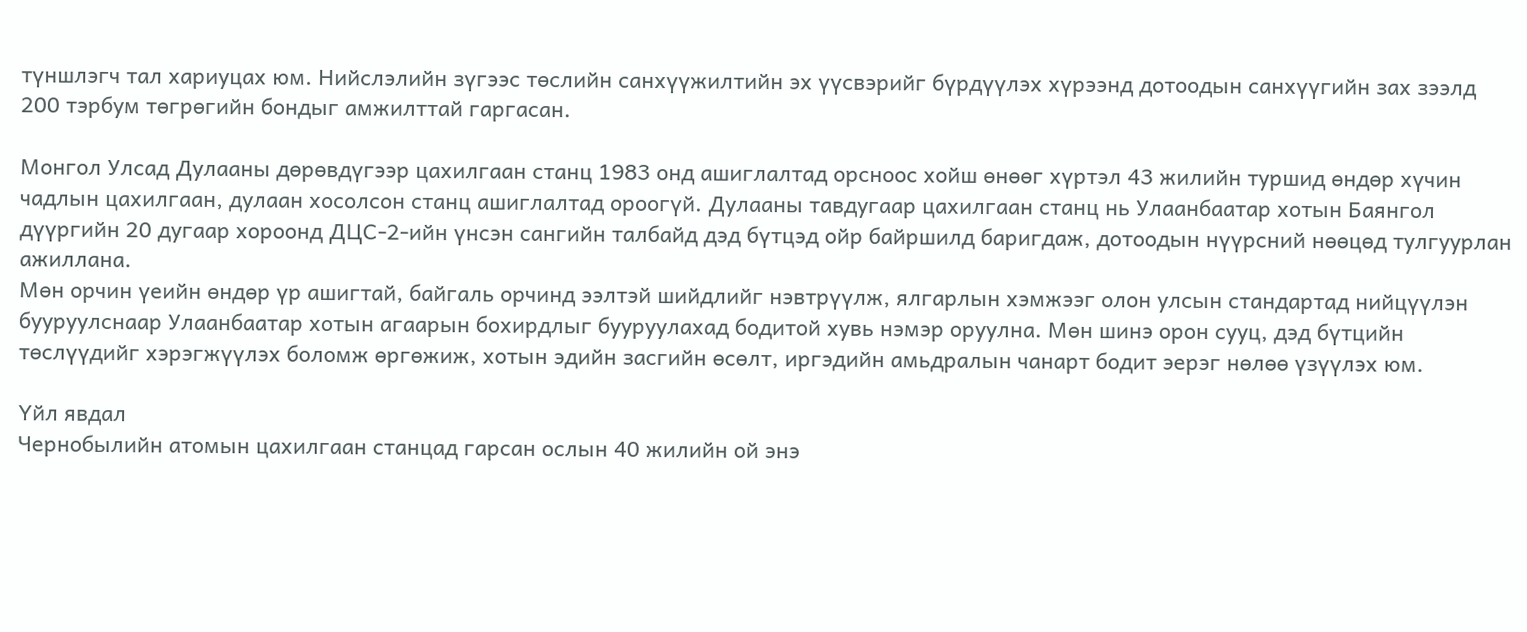түншлэгч тал хариуцах юм. Нийслэлийн зүгээс төслийн санхүүжилтийн эх үүсвэрийг бүрдүүлэх хүрээнд дотоодын санхүүгийн зах зээлд 200 тэрбум төгрөгийн бондыг амжилттай гаргасан.

Монгол Улсад Дулааны дөрөвдүгээр цахилгаан станц 1983 онд ашиглалтад орсноос хойш өнөөг хүртэл 43 жилийн туршид өндөр хүчин чадлын цахилгаан, дулаан хосолсон станц ашиглалтад ороогүй. Дулааны тавдугаар цахилгаан станц нь Улаанбаатар хотын Баянгол дүүргийн 20 дугаар хороонд ДЦС-2-ийн үнсэн сангийн талбайд дэд бүтцэд ойр байршилд баригдаж, дотоодын нүүрсний нөөцөд тулгуурлан ажиллана.
Мөн орчин үеийн өндөр үр ашигтай, байгаль орчинд ээлтэй шийдлийг нэвтрүүлж, ялгарлын хэмжээг олон улсын стандартад нийцүүлэн бууруулснаар Улаанбаатар хотын агаарын бохирдлыг бууруулахад бодитой хувь нэмэр оруулна. Мөн шинэ орон сууц, дэд бүтцийн төслүүдийг хэрэгжүүлэх боломж өргөжиж, хотын эдийн засгийн өсөлт, иргэдийн амьдралын чанарт бодит эерэг нөлөө үзүүлэх юм.

Үйл явдал
Чернобылийн атомын цахилгаан станцад гарсан ослын 40 жилийн ой энэ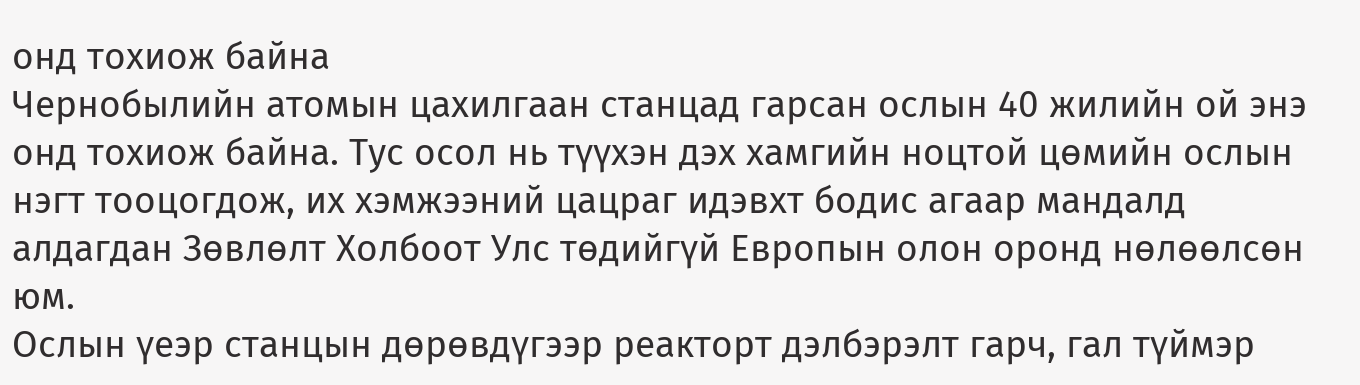онд тохиож байна
Чернобылийн атомын цахилгаан станцад гарсан ослын 40 жилийн ой энэ онд тохиож байна. Тус осол нь түүхэн дэх хамгийн ноцтой цөмийн ослын нэгт тооцогдож, их хэмжээний цацраг идэвхт бодис агаар мандалд алдагдан Зөвлөлт Холбоот Улс төдийгүй Европын олон оронд нөлөөлсөн юм.
Ослын үеэр станцын дөрөвдүгээр реакторт дэлбэрэлт гарч, гал түймэр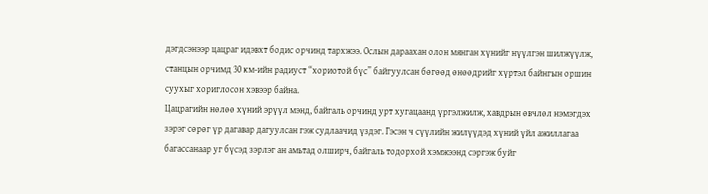дэгдсэнээр цацраг идэвхт бодис орчинд тархжээ. Ослын дараахан олон мянган хүнийг нүүлгэн шилжүүлж, станцын орчимд 30 км-ийн радиуст “хориотой бүс” байгуулсан бөгөөд өнөөдрийг хүртэл байнгын оршин суухыг хориглосон хэвээр байна.
Цацрагийн нөлөө хүний эрүүл мэнд, байгаль орчинд урт хугацаанд үргэлжилж, хавдрын өвчлөл нэмэгдэх зэрэг сөрөг үр дагавар дагуулсан гэж судлаачид үздэг. Гэсэн ч сүүлийн жилүүдэд хүний үйл ажиллагаа багассанаар уг бүсэд зэрлэг ан амьтад олширч, байгаль тодорхой хэмжээнд сэргэж буйг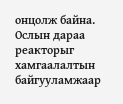онцолж байна.
Ослын дараа реакторыг хамгаалалтын байгууламжаар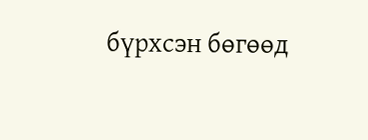бүрхсэн бөгөөд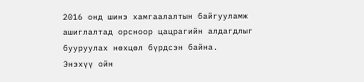2016 онд шинэ хамгаалалтын байгууламж ашиглалтад орсноор цацрагийн алдагдлыг бууруулах нөхцөл бүрдсэн байна.
Энэхүү ойн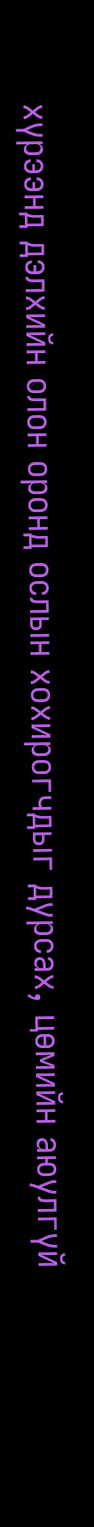хүрээнд дэлхийн олон оронд ослын хохирогчдыг дурсах, цөмийн аюулгүй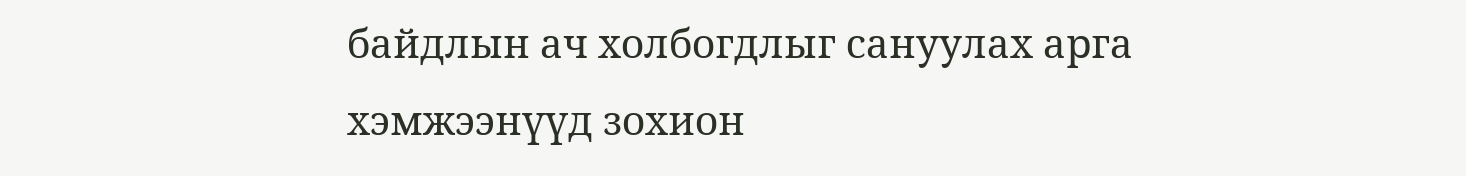байдлын ач холбогдлыг сануулах арга хэмжээнүүд зохион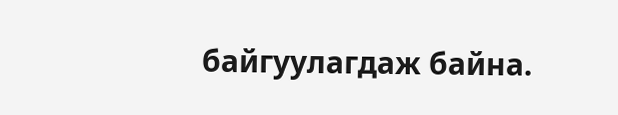байгуулагдаж байна.